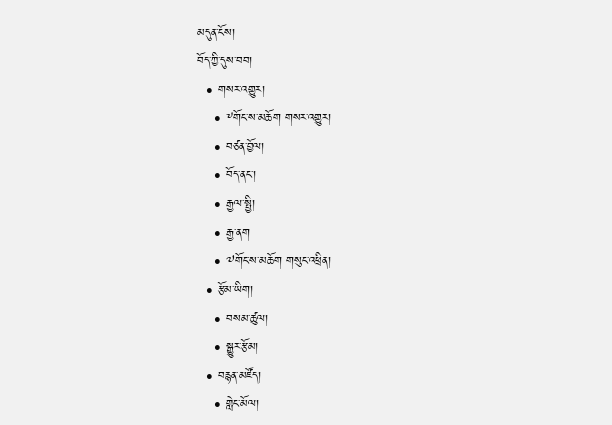མདུན་ངོས།
བོད་ཀྱི་དུས་བབ།
  • གསར་འགྱུར།
    • ༸གོང་ས་མཆོག གསར་འགྱུར།
    • བཙན་བྱོལ།
    • བོད་ནང་།
    • རྒྱལ་སྤྱི།
    • རྒྱ་ནག
    • ༧གོང་ས་མཆོག གསུང་འཕྲིན།
  • རྩོམ་ཡིག།
    • བསམ་ཚུལ།
    • སྒྱུར་རྩོམ།
  • བརྙན་མཛོད།
    • གླེང་མོལ།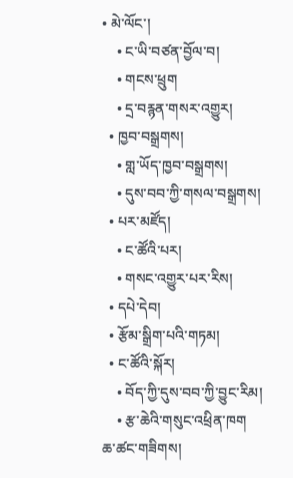• མེ་ལོང་།
    • ང་ཡི་བཙན་བྱོལ་བ།
    • གངས་ཕྲུག
    • དྲ་བརྙན་གསར་འགྱུར།
  • ཁྱབ་བསྒྲགས།
    • གླ་ཡོད་ཁྱབ་བསྒྲགས།
    • དུས་བབ་ཀྱི་གསལ་བསྒྲགས།
  • པར་མཛོད།
    • ང་ཚོའི་པར།
    • གསང་འགྱུར་པར་རིས།
  • དཔེ་དེབ།
  • རྩོམ་སྒྲིག་པའི་གཏམ།
  • ང་ཚོའི་སྐོར།
    • བོད་ཀྱི་དུས་བབ་ཀྱི་བྱུང་རིམ།
    • རྩ་ཆེའི་གསུང་འཕྲིན་ཁག
ཆ་ཚང་གཟིགས།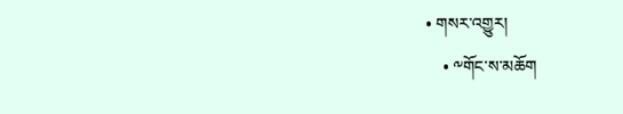• གསར་འགྱུར།
    • ༸གོང་ས་མཆོག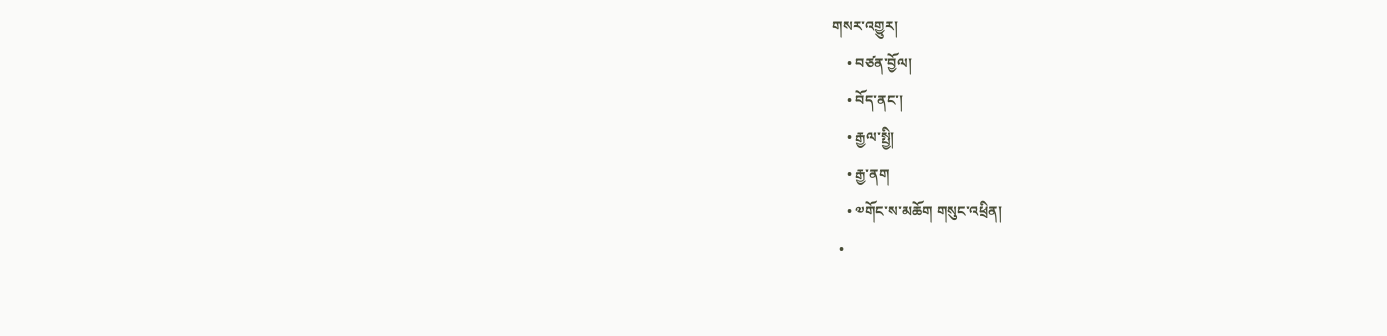གསར་འགྱུར།
    • བཙན་བྱོལ།
    • བོད་ནང་།
    • རྒྱལ་སྤྱི།
    • རྒྱ་ནག
    • ༧གོང་ས་མཆོག གསུང་འཕྲིན།
  •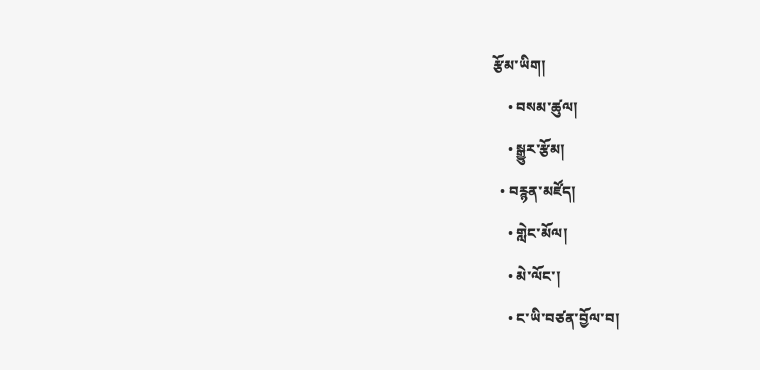རྩོམ་ཡིག།
    • བསམ་ཚུལ།
    • སྒྱུར་རྩོམ།
  • བརྙན་མཛོད།
    • གླེང་མོལ།
    • མེ་ལོང་།
    • ང་ཡི་བཙན་བྱོལ་བ།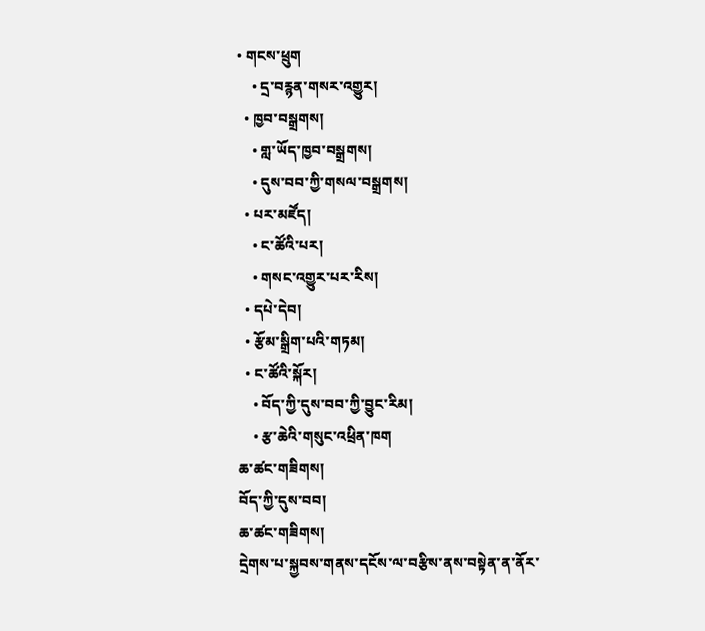• གངས་ཕྲུག
    • དྲ་བརྙན་གསར་འགྱུར།
  • ཁྱབ་བསྒྲགས།
    • གླ་ཡོད་ཁྱབ་བསྒྲགས།
    • དུས་བབ་ཀྱི་གསལ་བསྒྲགས།
  • པར་མཛོད།
    • ང་ཚོའི་པར།
    • གསང་འགྱུར་པར་རིས།
  • དཔེ་དེབ།
  • རྩོམ་སྒྲིག་པའི་གཏམ།
  • ང་ཚོའི་སྐོར།
    • བོད་ཀྱི་དུས་བབ་ཀྱི་བྱུང་རིམ།
    • རྩ་ཆེའི་གསུང་འཕྲིན་ཁག
ཆ་ཚང་གཟིགས།
བོད་ཀྱི་དུས་བབ།
ཆ་ཚང་གཟིགས།
དྲེགས་པ་སྐྱབས་གནས་དངོས་ལ་བརྩིས་ནས་བསྟེན་ན་ནོར་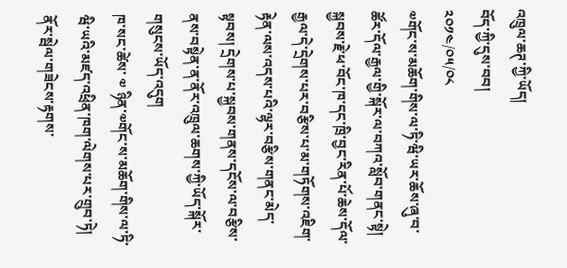འཁྲུལ་ཆཊ་ཀྱི་ཡོད།
བོད་ཀྱི་དུས་བབ།
༢༠༡༤/༠༥/༠༨
༧གོང་ས་མཆོག་གིས་ལ་ཏི་ཝི་ཡར་ཆོས་ཞུ་བ་ཚོར་དོལ་རྒྱལ་གྱི་སྐོར་ལ་བཀའ་སློབ་གནང་སྟེ། སྐྱབས་རྗེ་ཕ་བོང་ཁ་དང་ཁྲི་བྱང་རིན་པོ་ཆེས་དོལ་རྒྱལ་དེ་དྲེགས་པར་བརྩིས་པ་མ་གཏོགས་འཇིག་རྟེན་ལས་འདས་པའི་ལྷར་བརྩིས་གནང་མེད་སྟབས། དྲེགས་པ་སྐྱབས་གནས་དངོས་ལ་བརྩིས་ནས་བསྟེན་ན་ནོར་འཁྲུལ་ཆགས་ཀྱི་ཡོད་སྐོར་གསུངས་ཡོད་འདུག
ཁ་སང་ཚེས་ ༧ ཉིན་༧གོང་ས་མཆོག་གིས་ལ་ཏི་ཝི་ཡའི་མཛད་འཕྲིན་ཁག་ལེགས་པར་གྲུབ་ཏེ། ནོར་སྦེལ་གཟེངས་རྟགས་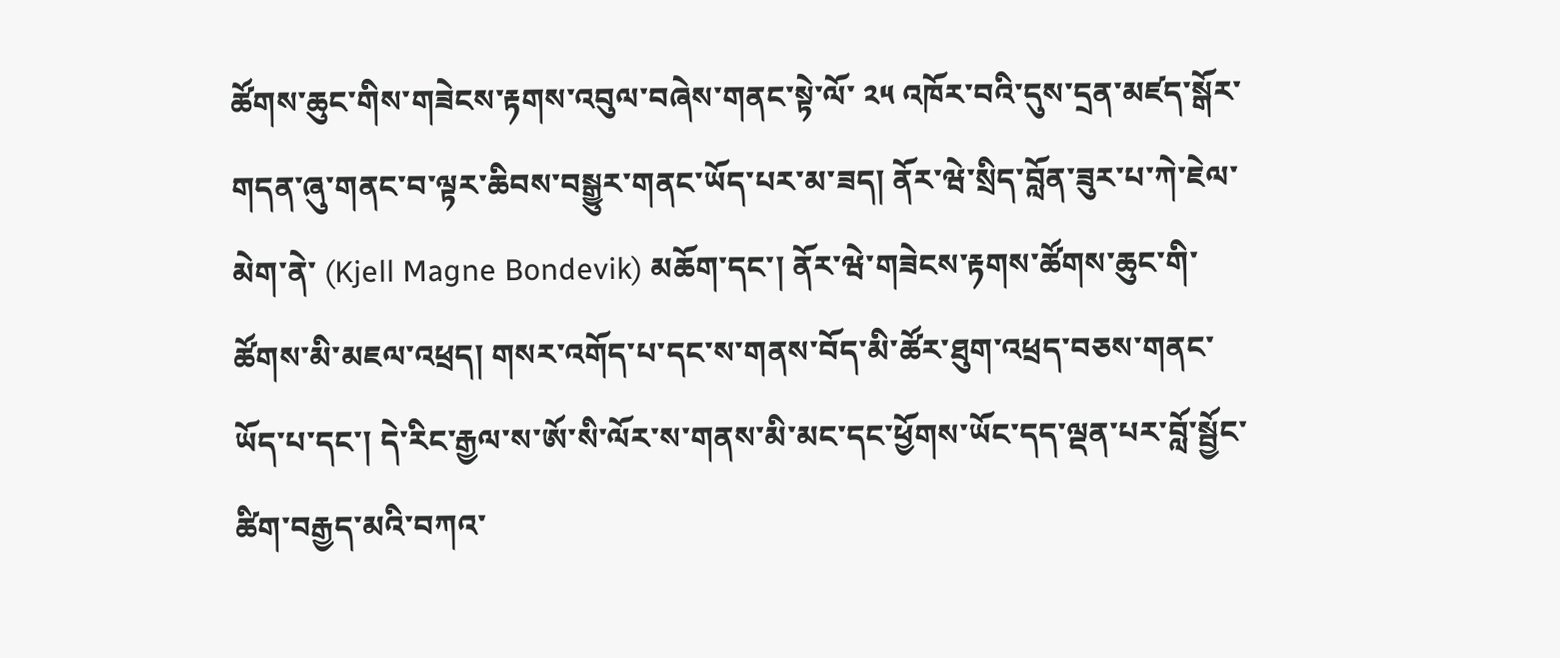ཚོགས་ཆུང་གིས་གཟེངས་རྟགས་འབུལ་བཞེས་གནང་སྟེ་ལོ་ ༢༥ འཁོར་བའི་དུས་དྲན་མཛད་སྒོར་གདན་ཞུ་གནང་བ་ལྟར་ཆིབས་བསྒྱུར་གནང་ཡོད་པར་མ་ཟད། ནོར་ཝེ་སྲིད་བློན་ཟུར་པ་ཀེ་ཇེལ་མེག་ནེ་ (Kjell Magne Bondevik) མཆོག་དང་། ནོར་ཝེ་གཟེངས་རྟགས་ཚོགས་ཆུང་གི་ཚོགས་མི་མཇལ་འཕྲད། གསར་འགོད་པ་དང་ས་གནས་བོད་མི་ཚོར་ཐུག་འཕྲད་བཅས་གནང་ཡོད་པ་དང་། དེ་རིང་རྒྱལ་ས་ཨོ་སི་ལོར་ས་གནས་མི་མང་དང་ཕྱོགས་ཡོང་དད་ལྡན་པར་བློ་སྦྱོང་ཚིག་བརྒྱད་མའི་བཀའ་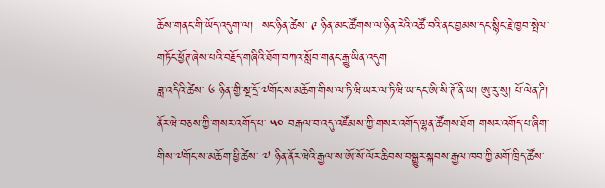ཆོས་གནང་གི་ཡོད་འདུག་ལ།  སང་ཉིན་ཚེས་ ༩ ཉིན་མང་ཚོགས་ལ་ཉིན་རེའི་འཚོ་བའི་ནང་བྱམས་དང་སྙིང་རྗེ་ཁྱབ་སྤེལ་གཏོང་ཕྱོཊ་ཞེས་པའི་བརྗོད་གཞིའི་ཐོག་བཀའ་སློབ་གནང་རྒྱུ་ཡིན་འདུག
ཟླ་འདིའི་ཚེས་ ༦ ཉིན་གྱི་སྔ་དྲོ་༧གོང་ས་མཆོག་གིས་ལ་ཏི་ཝི་ཡར་ལ་ཏི་ཝི་ཡ་དང་ཨི་སི་ཊོ་ནི་ཡ། ཨུ་རུ་སུ། པོ་ལེན་ཌི། ནོར་ཝེ་བཅས་ཀྱི་གསར་འགོད་པ་ ༥༠ བརྒལ་བ་འདུ་འཛོམས་ཀྱི་གསར་འགོད་ལྷན་ཚོགས་ཐོག གསར་འགོད་པ་ཞིག་གིས་༧གོང་ས་མཆོག་ཕྱི་ཚེས་ ༧ ཉིན་ནོར་ཝེའི་རྒྱལ་ས་ཨོ་སོ་ལོར་ཆིབས་བསྒྱུར་སྐབས་རྒྱལ་ཁབ་ཀྱི་མགོ་ཁྲིད་ཚོས་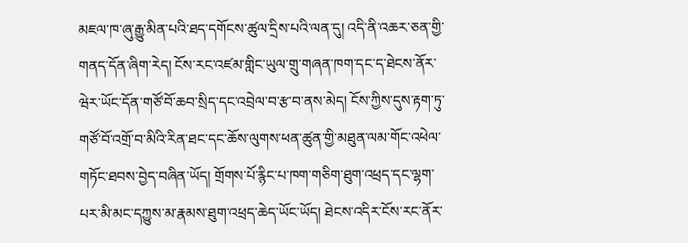མཇལ་ཁ་ཞུ་རྒྱུ་མིན་པའི་ཐད་དགོངས་ཚུལ་དྲིས་པའི་ལན་དུ། འདི་ནི་འཆར་ཅན་གྱི་གནད་དོན་ཞིག་རེད། ངོས་རང་འཛམ་གླིང་ཡུལ་གྲུ་གཞན་ཁག་དང་ད་ཐེངས་ནོར་ཝེར་ཡོང་དོན་གཙོ་བོ་ཆབ་སྲིད་དང་འབྲེལ་བ་རྩ་བ་ནས་མེད། ངོས་ཀྱིས་དུས་རྟག་ཏུ་གཙོ་བོ་འགྲོ་བ་མིའི་རིན་ཐང་དང་ཆོས་ལུགས་ཕན་ཚུན་གྱི་མཐུན་ལམ་གོང་འཕེལ་གཏོང་ཐབས་བྱེད་བཞིན་ཡོད། གྲོགས་པོ་རྙིང་པ་ཁག་གཅིག་ཐུག་འཕྲད་དང་ལྷག་པར་མི་མང་དཀྱུས་མ་རྣམས་ཐུག་འཕྲད་ཆེད་ཡོང་ཡོད། ཐེངས་འདིར་ངོས་རང་ནོར་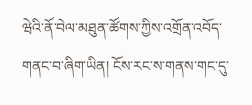ཝེའི་ནོ་བེལ་མཐུན་ཚོགས་ཀྱིས་འགྲོན་འབོད་གནང་བ་ཞིག་ཡིན། ངོས་རང་ས་གནས་གང་དུ་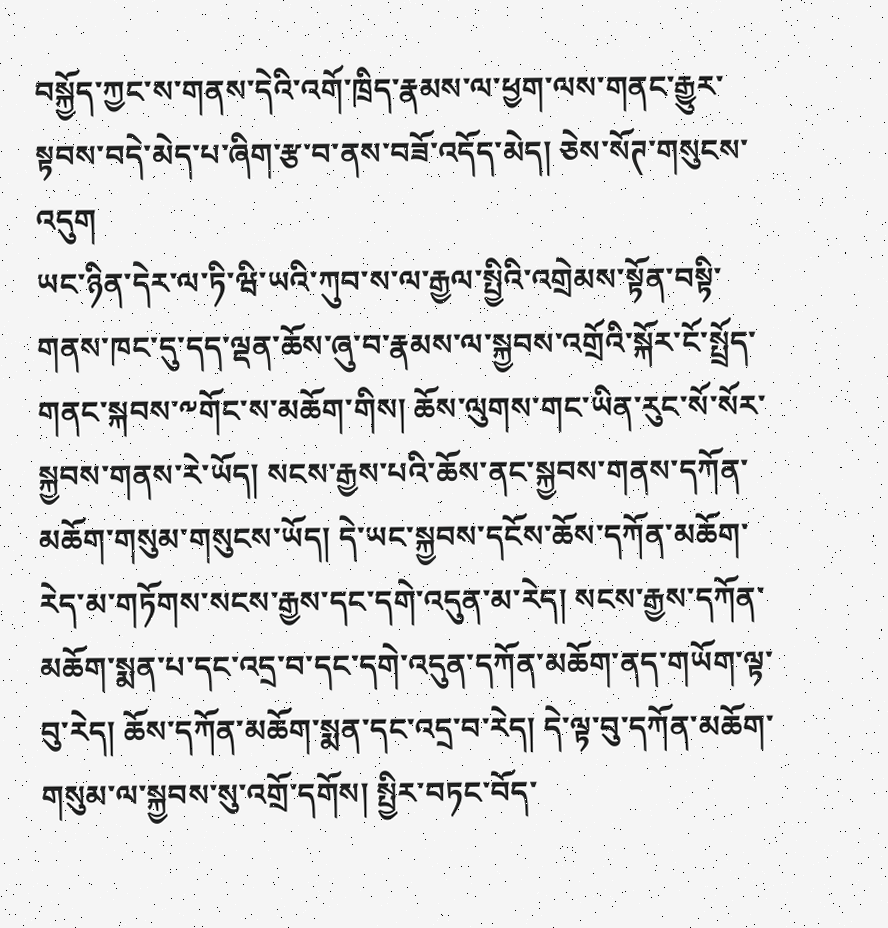བསྐྱོད་ཀྱང་ས་གནས་དེའི་འགོ་ཁྲིད་རྣམས་ལ་ཕྱག་ལས་གནང་རྒྱུར་སྟབས་བདེ་མེད་པ་ཞིག་རྩ་བ་ནས་བཟོ་འདོད་མེད། ཅེས་སོཊ་གསུངས་འདུག
ཡང་ཉིན་དེར་ལ་ཏི་ཝི་ཡའི་ཀུབ་ས་ལ་རྒྱལ་སྤྱིའི་འགྲེམས་སྟོན་བསྟི་གནས་ཁང་དུ་དད་ལྡན་ཆོས་ཞུ་བ་རྣམས་ལ་སྐྱབས་འགྲོའི་སྐོར་ངོ་སྤྲོད་གནང་སྐབས་༸གོང་ས་མཆོག་གིས། ཆོས་ལུགས་གང་ཡིན་རུང་སོ་སོར་སྐྱབས་གནས་རེ་ཡོད། སངས་རྒྱས་པའི་ཆོས་ནང་སྐྱབས་གནས་དཀོན་མཆོག་གསུམ་གསུངས་ཡོད། དེ་ཡང་སྐྱབས་དངོས་ཆོས་དཀོན་མཆོག་རེད་མ་གཏོགས་སངས་རྒྱས་དང་དགེ་འདུན་མ་རེད། སངས་རྒྱས་དཀོན་མཆོག་སྨན་པ་དང་འདྲ་བ་དང་དགེ་འདུན་དཀོན་མཆོག་ནད་གཡོག་ལྟ་བུ་རེད། ཆོས་དཀོན་མཆོག་སྨན་དང་འདྲ་བ་རེད། དེ་ལྟ་བུ་དཀོན་མཆོག་གསུམ་ལ་སྐྱབས་སུ་འགྲོ་དགོས། སྤྱིར་བཏང་བོད་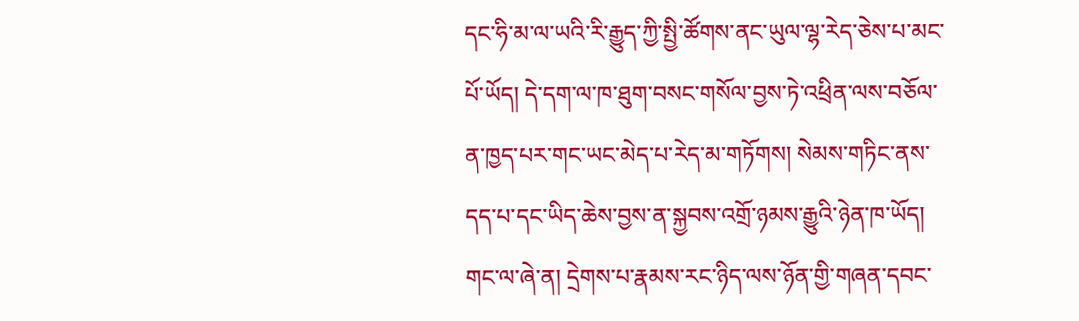དང་ཧི་མ་ལ་ཡའི་རི་རྒྱུད་ཀྱི་སྤྱི་ཚོགས་ནང་ཡུལ་ལྷ་རེད་ཅེས་པ་མང་པོ་ཡོད། དེ་དག་ལ་ཁ་ཐུག་བསང་གསོལ་བྱས་ཏེ་འཕྲིན་ལས་བཅོལ་ན་ཁྱད་པར་གང་ཡང་མེད་པ་རེད་མ་གཏོགས། སེམས་གཏིང་ནས་དད་པ་དང་ཡིད་ཆེས་བྱས་ན་སྐྱབས་འགྲོ་ཉམས་རྒྱུའི་ཉེན་ཁ་ཡོད། གང་ལ་ཞེ་ན། དྲེགས་པ་རྣམས་རང་ཉིད་ལས་ཉོན་གྱི་གཞན་དབང་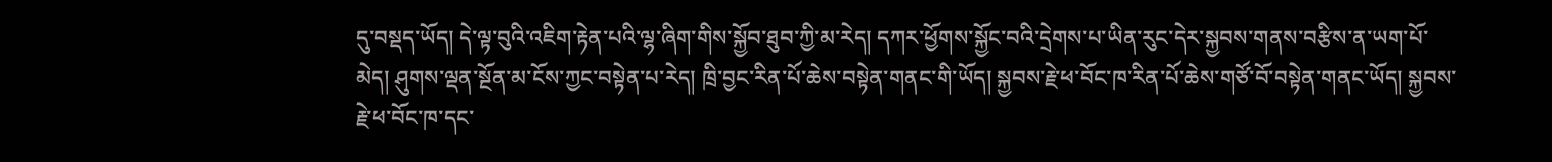དུ་བསྡད་ཡོད། དེ་ལྟ་བུའི་འཇིག་རྟེན་པའི་ལྷ་ཞིག་གིས་སྐྱོབ་ཐུབ་ཀྱི་མ་རེད། དཀར་ཕྱོགས་སྐྱོང་བའི་དྲེགས་པ་ཡིན་རུང་དེར་སྐྱབས་གནས་བརྩིས་ན་ཡག་པོ་མེད། ཤུགས་ལྡན་སྔོན་མ་ངོས་ཀྱང་བསྟེན་པ་རེད། ཁྲི་བྱང་རིན་པོ་ཆེས་བསྟེན་གནང་གི་ཡོད། སྐྱབས་རྗེ་ཕ་བོང་ཁ་རིན་པོ་ཆེས་གཙོ་བོ་བསྟེན་གནང་ཡོད། སྐྱབས་རྗེ་ཕ་བོང་ཁ་དང་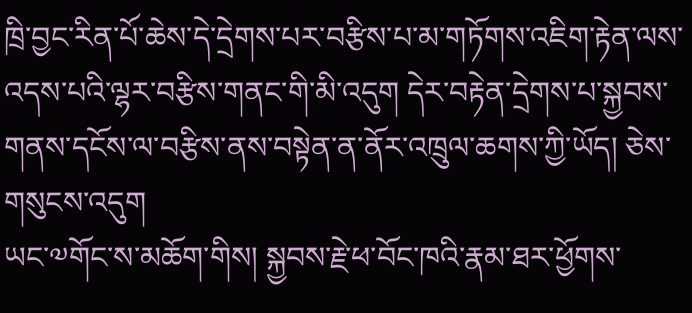ཁྲི་བྱང་རིན་པོ་ཆེས་དེ་དྲེགས་པར་བརྩིས་པ་མ་གཏོགས་འཇིག་རྟེན་ལས་འདས་པའི་ལྷར་བརྩིས་གནང་གི་མི་འདུག དེར་བརྟེན་དྲེགས་པ་སྐྱབས་གནས་དངོས་ལ་བརྩིས་ནས་བསྟེན་ན་ནོར་འཁྲུལ་ཆགས་ཀྱི་ཡོད། ཅེས་གསུངས་འདུག
ཡང་༧གོང་ས་མཆོག་གིས། སྐྱབས་རྗེ་ཕ་བོང་ཁའི་རྣམ་ཐར་ཕྱོགས་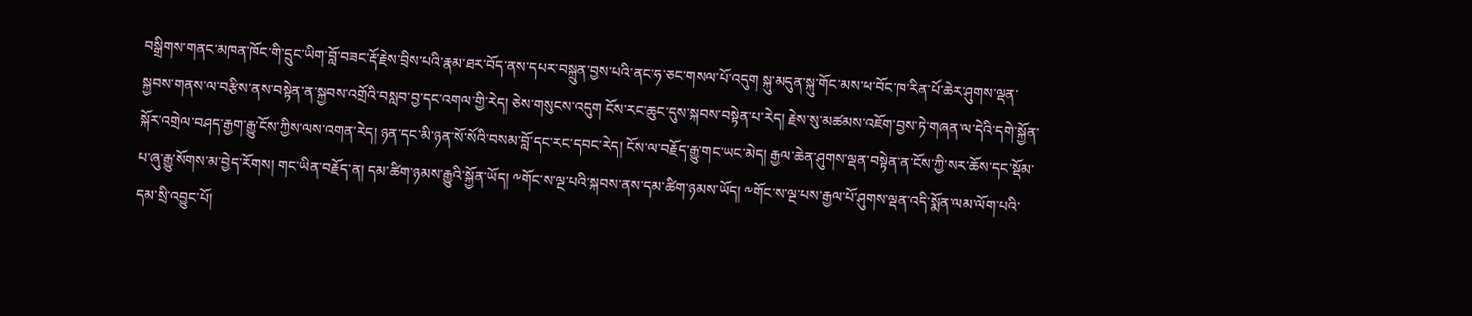བསྒྲིགས་གནང་མཁན་ཁོང་གི་དྲུང་ཡིག་བློ་བཟང་རྡོ་རྗེས་བྲིས་པའི་རྣམ་ཐར་བོད་ནས་དཔར་བསྐྲུན་བྱས་པའི་ནང་ཧ་ཅང་གསལ་པོ་འདུག སྐུ་མདུན་སྐུ་གོང་མས་ཕ་བོང་ཁ་རིན་པོ་ཆེར་ཤུགས་ལྡན་སྐྱབས་གནས་ལ་བརྩིས་ནས་བསྟེན་ན་སྐྱབས་འགྲོའི་བསླབ་བྱ་དང་འགལ་གྱི་རེད། ཅེས་གསུངས་འདུག ངོས་རང་ཆུང་དུས་སྐབས་བསྟེན་པ་རེད། རྗེས་སུ་མཚམས་འཇོག་བྱས་ཏེ་གཞན་ལ་དེའི་དགེ་སྐྱོན་སྐོར་འགྲེལ་བཤད་རྒྱག་རྒྱུ་ངོས་ཀྱིས་ལས་འགན་རེད། ཉན་དང་མི་ཉན་སོ་སོའི་བསམ་བློ་དང་རང་དབང་རེད། ངོས་ལ་བརྗོད་རྒྱུ་གང་ཡང་མེད། རྒྱལ་ཆེན་ཤུགས་ལྡན་བསྟེན་ན་ངོས་ཀྱི་སར་ཆོས་དང་སྡོམ་པ་ཞུ་རྒྱུ་སོགས་མ་བྱེད་རོགས། གང་ཡིན་བརྗོད་ན། དམ་ཚིག་ཉམས་རྒྱུའི་སྐྱོན་ཡོད། ༸གོང་ས་ལྔ་པའི་སྐབས་ནས་དམ་ཚིག་ཉམས་ཡོད། ༸གོང་ས་ལྔ་པས་རྒྱལ་པོ་ཤུགས་ལྡན་འདི་སྨོན་ལམ་ལོག་པའི་དམ་སྲི་འབྱུང་པོ།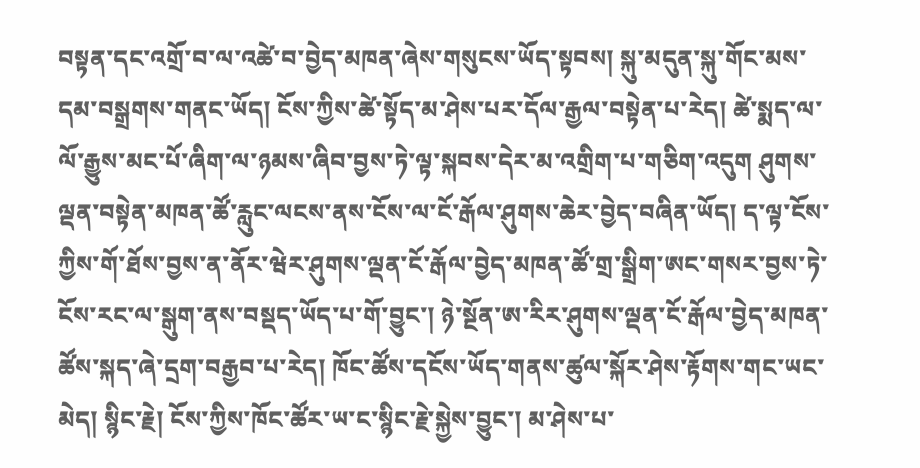བསྟན་དང་འགྲོ་བ་ལ་འཚེ་བ་བྱེད་མཁན་ཞེས་གསུངས་ཡོད་སྟབས། སྐུ་མདུན་སྐུ་གོང་མས་དམ་བསྒྲགས་གནང་ཡོད། ངོས་ཀྱིས་ཚེ་སྟོད་མ་ཤེས་པར་དོལ་རྒྱལ་བསྟེན་པ་རེད། ཚེ་སྨད་ལ་ལོ་རྒྱུས་མང་པོ་ཞིག་ལ་ཉམས་ཞིབ་བྱས་ཏེ་ལྟ་སྐབས་དེར་མ་འགྲིག་པ་གཅིག་འདུག ཤུགས་ལྡན་བསྟེན་མཁན་ཚོ་རླུང་ལངས་ནས་ངོས་ལ་ངོ་རྒོལ་ཤུགས་ཆེར་བྱེད་བཞིན་ཡོད། ད་ལྟ་ངོས་ཀྱིས་གོ་ཐོས་བྱས་ན་ནོར་ཝེར་ཤུགས་ལྡན་ངོ་རྒོལ་བྱེད་མཁན་ཚོ་གྲ་སྒྲིག་ཨང་གསར་བྱས་ཏེ་ངོས་རང་ལ་སྒུག་ནས་བསྡད་ཡོད་པ་གོ་བྱུང་། ཉེ་སྔོན་ཨ་རིར་ཤུགས་ལྡན་ངོ་རྒོལ་བྱེད་མཁན་ཚོས་སྐད་ཞེ་དྲག་བརྒྱབ་པ་རེད། ཁོང་ཚོས་དངོས་ཡོད་གནས་ཚུལ་སྐོར་ཤེས་རྟོགས་གང་ཡང་མེད། སྙིང་རྗེ། ངོས་ཀྱིས་ཁོང་ཚོར་ཡ་ང་སྙིང་རྗེ་སྐྱེས་བྱུང་། མ་ཤེས་པ་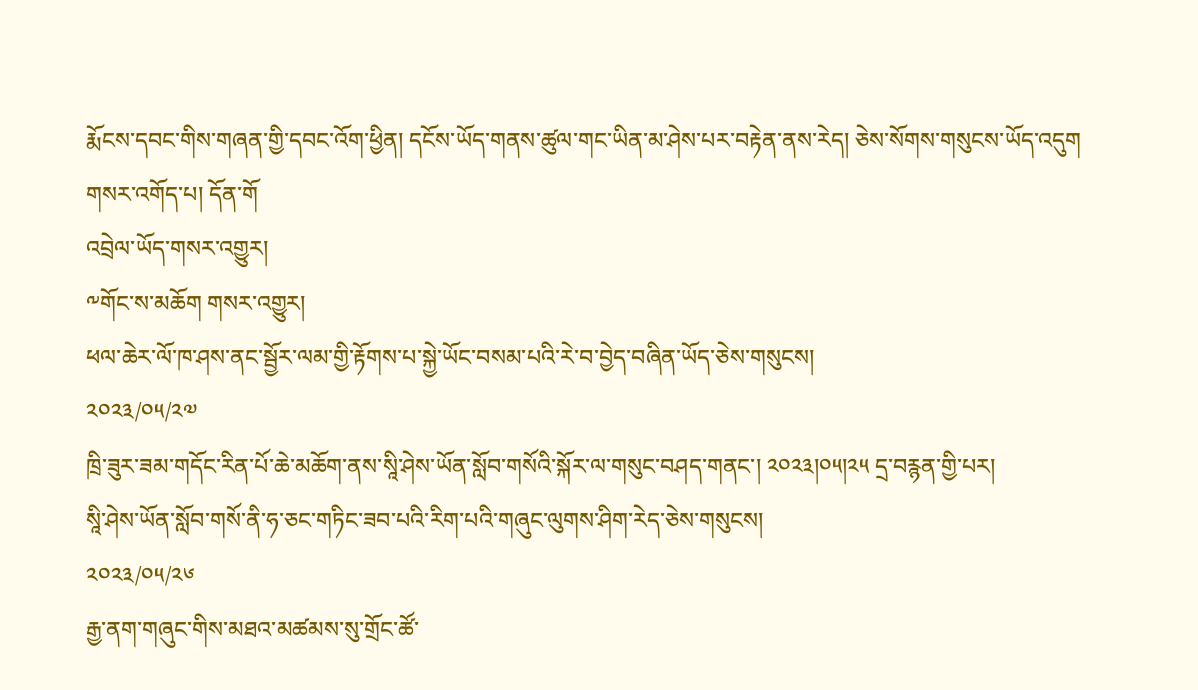རྨོངས་དབང་གིས་གཞན་གྱི་དབང་འོག་ཕྱིན། དངོས་ཡོད་གནས་ཚུལ་གང་ཡིན་མ་ཤེས་པར་བརྟེན་ནས་རེད། ཅེས་སོགས་གསུངས་ཡོད་འདུག
གསར་འགོད་པ། དོན་གོ
འབྲེལ་ཡོད་གསར་འགྱུར།
༸གོང་ས་མཆོག གསར་འགྱུར།
ཕལ་ཆེར་ལོ་ཁ་ཤས་ནང་སྦྱོར་ལམ་གྱི་རྟོགས་པ་སྐྱེ་ཡོང་བསམ་པའི་རེ་བ་བྱེད་བཞིན་ཡོད་ཅེས་གསུངས།
༢༠༢༣/༠༥/༢༧
ཁྲི་ཟུར་ཟམ་གདོང་རིན་པོ་ཆེ་མཆོག་ནས་སཱི་ཤེས་ཡོན་སློབ་གསོའི་སྐོར་ལ་གསུང་བཤད་གནང་། ༢༠༢༣།༠༥།༢༥ དྲ་བརྙན་གྱི་པར།
སཱི་ཤེས་ཡོན་སློབ་གསོ་ནི་ཧ་ཅང་གཏིང་ཟབ་པའི་རིག་པའི་གཞུང་ལུགས་ཤིག་རེད་ཅེས་གསུངས།
༢༠༢༣/༠༥/༢༦
རྒྱ་ནག་གཞུང་གིས་མཐའ་མཚམས་སུ་གྲོང་ཚོ་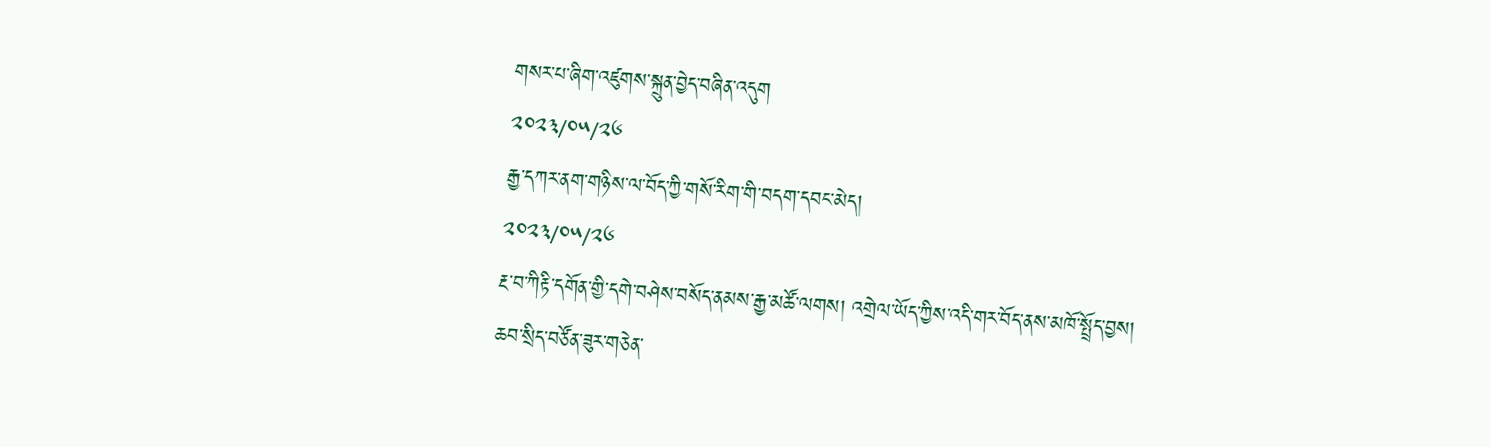གསར་པ་ཞིག་འཛུགས་སྐྲུན་བྱེད་བཞིན་འདུག
༢༠༢༣/༠༥/༢༦
རྒྱ་དཀར་ནག་གཉིས་ལ་བོད་ཀྱི་གསོ་རིག་གི་བདག་དབང་མེད།
༢༠༢༣/༠༥/༢༦
རྔ་བ་ཀིརྟི་དགོན་གྱི་དགེ་བཤེས་བསོད་ནམས་རྒྱ་མཚོ་ལགས། འགྲེལ་ཡོད་ཀྱིས་འདི་གར་བོད་ནས་མཁོ་སྤྲོད་བྱས།
ཆབ་སྲིད་བཙོན་ཟུར་གཅེན་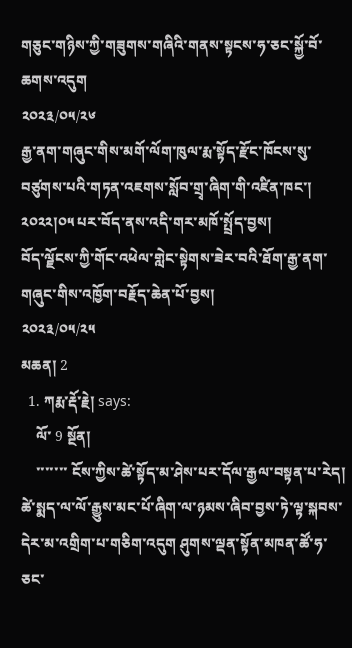གཅུང་གཉིས་ཀྱི་གཟུགས་གཞིའི་གནས་སྟངས་ཧ་ཅང་སྐྱོ་བོ་ཆགས་འདུག
༢༠༢༣/༠༥/༢༦
རྒྱ་ནག་གཞུང་གིས་མགོ་ལོག་ཁུལ་རྨ་སྟོད་རྫོང་ཁོངས་སུ་བཙུགས་པའི་གཏན་འཇགས་སློབ་གྲྭ་ཞིག་གི་འཛིན་ཁང་། ༢༠༢༢།༠༥ པར་བོད་ནས་འདི་གར་མཁོ་སྤྲོད་བྱས།
བོད་ལྗོངས་ཀྱི་གོང་འཕེལ་གླེང་སྟེགས་ཟེར་བའི་ཐོག་རྒྱ་ནག་གཞུང་གིས་འཁྱོག་བརྗོད་ཆེན་པོ་བྱས།
༢༠༢༣/༠༥/༢༥
མཆན། 2
  1. ཀརྨ་རྡོ་རྗེ། says:
    ལོ་ 9 སྔོན།
    ་་་་་་་ ངོས་ཀྱིས་ཚེ་སྟོད་མ་ཤེས་པར་དོལ་རྒྱལ་བསྟན་པ་རེད། ཚེ་སྨད་ལ་ལོ་རྒྱུས་མང་པོ་ཞིག་ལ་ཉམས་ཞིབ་བྱས་ཏེ་ལྟ་སྐབས་དེར་མ་འགྲིག་པ་གཅིག་འདུག ཤུགས་ལྡན་སྟོན་མཁན་ཚོ་ཧ་ཅང་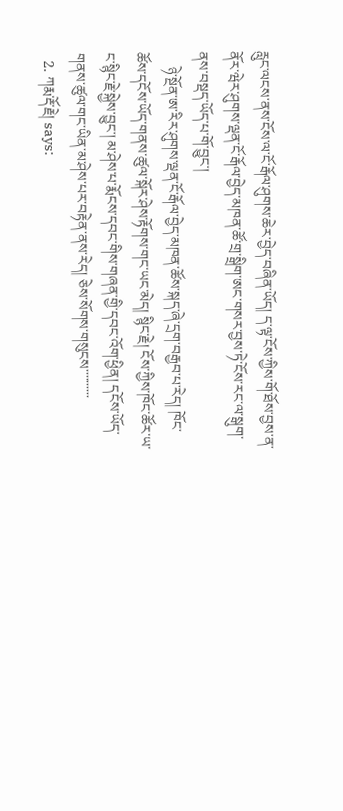རླུང་ལངས་ནས་ངོས་ལ་ངོ་རྒོལ་ཤུགས་ཆེར་བྱེད་བཞིན་ཡོད། ད་ལྟ་ངོས་ཀྱིས་གོ་ཐོས་བྱས་ན་ནོར་ཝེར་ཤུགས་ལྡན་ངོ་རྒོལ་བྱེད་མཁན་ཚོ་གྲ་སྒྲིག་ཨང་གསར་བྱས་ཏེ་ངོས་རང་ལ་སྒུག་ནས་བསྡད་ཡོད་པ་གོ་བྱུང་།
    ཉེ་སྔོན་ཨ་རིར་ཤུགས་ལྡན་ངོ་རྒོལ་བྱེད་མཁན་ཚོས་སྐད་ཞེ་དྲག་བརྒྱབ་པ་རེད། ཁོང་ཚོས་དངོས་ཡོད་གནས་ཚུལ་སྐོར་ཤེས་རྟོགས་གང་ཡང་མེད། སྙིང་རྗེ། ངོས་ཀྱིས་ཁོང་ཚོར་ཡ་ང་སྙིང་རྗེ་སྐྱེས་བྱུང་། མ་ཤེས་པ་རྨོངས་དབང་གིས་གཞན་གྱི་དབང་འོག་ཕྱིན། དངོས་ཡོད་གནས་ཚུལ་གང་ཡིན་མ་ཤེས་པར་བརྟེན་ནས་རེད། ཅེས་སོགས་གསུངས་་་་་་་་་་
  2. ཀརྨ་རྡོ་རྗེ། says: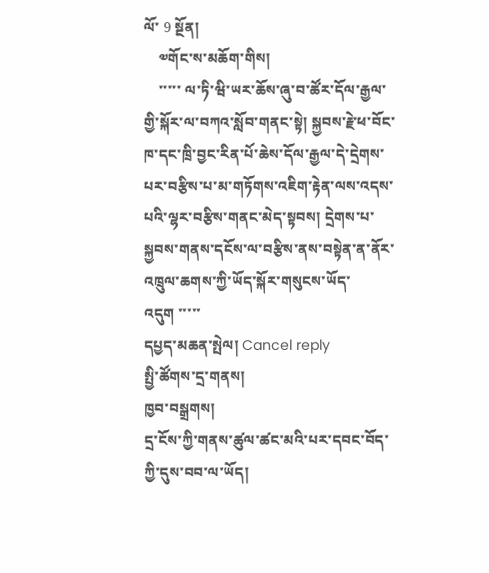ལོ་ 9 སྔོན།
    ༧གོང་ས་མཆོག་གིས།
    ་་་་་ ལ་ཏི་ཝི་ཡར་ཆོས་ཞུ་བ་ཚོར་དོལ་རྒྱལ་གྱི་སྐོར་ལ་བཀའ་སློབ་གནང་སྟེ། སྐྱབས་རྗེ་ཕ་བོང་ཁ་དང་ཁྲི་བྱང་རིན་པོ་ཆེས་དོལ་རྒྱལ་དེ་དྲེགས་པར་བརྩིས་པ་མ་གཏོགས་འཇིག་རྟེན་ལས་འདས་པའི་ལྷར་བརྩིས་གནང་མེད་སྟབས། དྲེགས་པ་སྐྱབས་གནས་དངོས་ལ་བརྩིས་ནས་བསྟེན་ན་ནོར་འཁྲུལ་ཆགས་ཀྱི་ཡོད་སྐོར་གསུངས་ཡོད་འདུག ་་་་་
དཔྱད་མཆན་སྤེལ། Cancel reply
སྤྱི་ཚོགས་དྲ་གནས།
ཁྱབ་བསྒྲགས།
དྲ་ངོས་ཀྱི་གནས་ཚུལ་ཚང་མའི་པར་དབང་བོད་ཀྱི་དུས་བབ་ལ་ཡོད།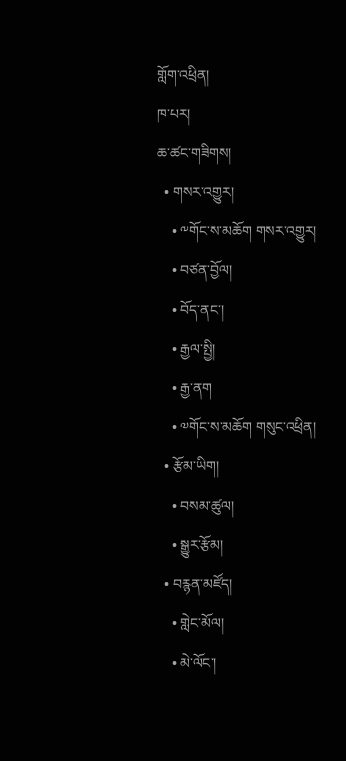གློག་འཕྲིན།
ཁ་པར།
ཆ་ཚང་གཟིགས།
  • གསར་འགྱུར།
    • ༸གོང་ས་མཆོག གསར་འགྱུར།
    • བཙན་བྱོལ།
    • བོད་ནང་།
    • རྒྱལ་སྤྱི།
    • རྒྱ་ནག
    • ༧གོང་ས་མཆོག གསུང་འཕྲིན།
  • རྩོམ་ཡིག།
    • བསམ་ཚུལ།
    • སྒྱུར་རྩོམ།
  • བརྙན་མཛོད།
    • གླེང་མོལ།
    • མེ་ལོང་།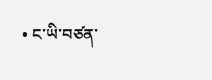• ང་ཡི་བཙན་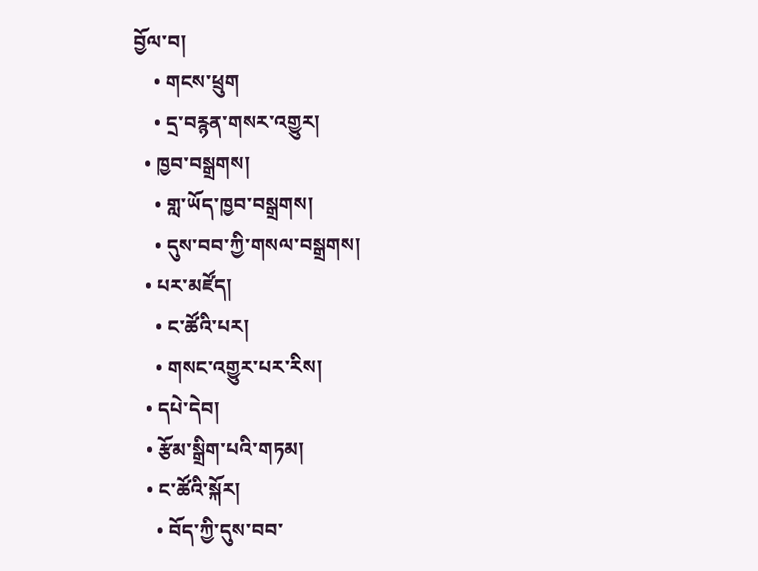བྱོལ་བ།
    • གངས་ཕྲུག
    • དྲ་བརྙན་གསར་འགྱུར།
  • ཁྱབ་བསྒྲགས།
    • གླ་ཡོད་ཁྱབ་བསྒྲགས།
    • དུས་བབ་ཀྱི་གསལ་བསྒྲགས།
  • པར་མཛོད།
    • ང་ཚོའི་པར།
    • གསང་འགྱུར་པར་རིས།
  • དཔེ་དེབ།
  • རྩོམ་སྒྲིག་པའི་གཏམ།
  • ང་ཚོའི་སྐོར།
    • བོད་ཀྱི་དུས་བབ་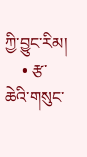ཀྱི་བྱུང་རིམ།
    • རྩ་ཆེའི་གསུང་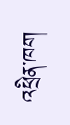འཕྲིན་ཁག